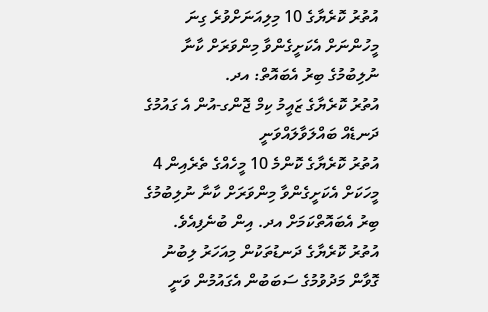އުތުރު ކޮރެޔާގެ 10 މިލިއަނަށްވުރެ ގިނަ މީހުންނަށް އެކަށީގެންވާ މިންވަރަށް ކާނާ ނުލިބުމުގެ ބިރު އެބައޮތް: އދ.
އުތުރު ކޮރެޔާގެ ޒައީމު ކިމް ޖޮންގ-އުން އެ ގައުމުގެ ދަނޑެއް ބައްލަވާލައްވަނީ
އުތުރު ކޮރެޔާގެ ކޮންމެ 10 މީހެއްގެ ތެރެއިން 4 މީހަކަށް އެކަށީގެންވާ މިންވަރަށް ކާނާ ނުލިބުމުގެ ބިރު އެބައޮތްކަމަށް އދ. އިން ބުނެފިއެވެ.
އުތުރު ކޮރެޔާގެ ދަނޑުތަކުން މިއަހަރު ލިބުނު ގޮވާން މަދުވުމުގެ ސަބަބުން އެގައުމުން ވަނީ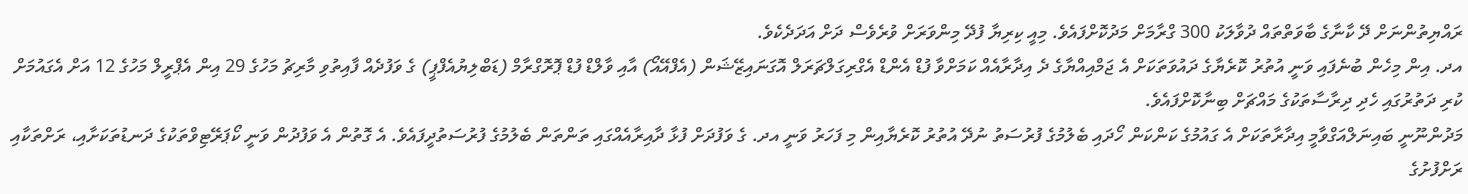ރައްޔިތުންނަށް ދޭ ކާނާގެ ބާވަތްތައް ދުވާލަކު 300 ގްރާމަށް މަދުކޮށްފައެވެ. މިއީ ކިރިޔާ ފުދޭ މިންވަރަށް ވުރެވެސް ދަށް އަދަދެކެވެ.
އދ. އިން މިހެން ބުނެފައި ވަނީ އުތުރު ކޮރެޔާގެ ދައުވަތަކަށް އެ ޖަމްއިއްޔާގެ ދެ އިދާރާއެއް ކަމަށްވާ ފުޑް އެންޑް އެގްރިގަލްޗަރަލް އޮގަނައިޒޭޝަން (އެފްއޭއޯ) އާއި ވާލްޑް ފުޑް ޕޮރޮގްރާމް (ޑަބްލިޔުއެފްޕީ) ގެ ވަފުދެއް ފާއިތުވި މާރިޗު މަހުގެ 29 އިން އެޕްރީލް މަހުގެ 12 އަށް އެގައުމަށް ކުރި ދަތުރުގައި ހެދި ދިރާސާތަކުގެ މައްޗަށް ބިނާކޮށްފައެވެ.
މަދުންނޫނީ ބައިނަލްއަގްވާމީ އިދާރާތަކަށް އެ ގައުމުގެ ކަންކަން ހޯދައި ބެލުމުގެ ފުރުސަތު ނުދޭ އުތުރު ކޮރެޔާއިން މި ފަހަރު ވަނީ އދ. ގެ ވަފުދަށް ފުޅާ ދާއިރާއެއްގައި ތަންތަން ބެލުމުގެ ފުރުސަތުދީފައެވެ. އެ ގޮތުން އެ ވަފުދުން ވަނީ ކޯޕަރޭޓިވްތަކުގެ ދަނޑުތަކަށާއި، ރަށްތަކާއި ރަށްފުށުގެ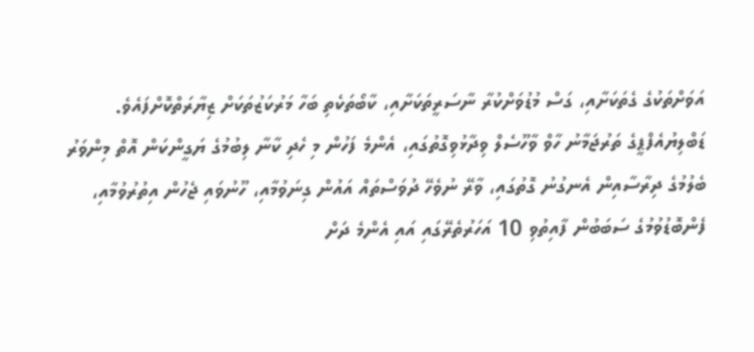އަވަށްތަކުގެ ގެތަކަށާއި، ގަސް މުޑުވަށްކުރާ ނާސަރީތަކަށާއި، ކާބޯތަކެތި ބަހާ މަރުކަޒުތަކަށް ޒިޔާރަތްކޮށްފައެވެ.
ޑަބްލިޔުއެފްޕީގެ ތަރުޖަމާނު ހާވް ވާހޫސެލް ވިދާޅުވިގޮތުގައި، އެންމެ ފަހުން މި ހެދި ކާނާ ލިބުމުގެ ޔަގީންކަން އޮތް މިންވަރު ބެލުމުގެ ދިރާސާއިން އެނގުނު ގޮތުގައި، ވާރޭ ނުވެހޭ ދުވަސްތައް އައުން ގިނަވުމާއި، ހޫނުވައި ޖެހުން އިތުރުވުމާއި، ފެންބޮޑުވުމުގެ ސަބަބުން ފާއިތުވި 10 އަހަރުތެރޭގައި އައި އެންމެ ދަށް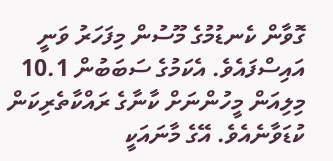ގޮވާން ކެނޑުމުގެ މޫސުން މިފަހަރު ވަނީ އައިސްފައެވެ. އެކަމުގެ ސަބަބުން 10.1 މިލިއަން މީހުންނަށް ކާނާގެ ރައްކާތެރިކަން ކުޑަވާނެއެވެ. އޭގެ މާނައަކީ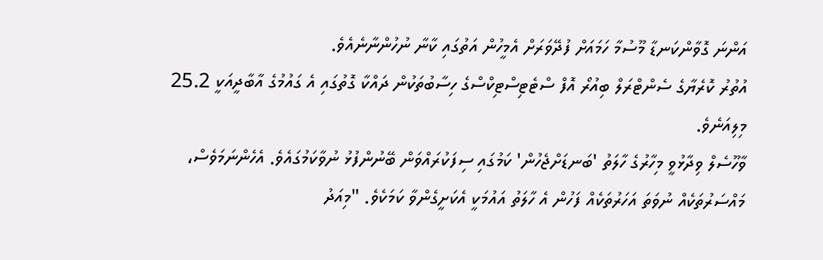އަންނަ ގޮވާންކަނޑާ މޫސުމާ ހަމައަށް ފުދޭވަރަށް އެމީހުން އަތުގައި ކާނާ ނުހުންނާނެއެވެ.
އުތުރު ކޮރެޔާގެ ސެންޓްރަލް ބިއުރޯ އޮފް ސްޓެޓިސްޓިކްސްގެ ހިސާބުތަކުން ދައްކާ ގޮތުގައި އެ ގައުމުގެ އާބާދީއަކީ 25.2 މިލިއަނެވެ.
ވާހޫސެލް ވިދާޅުވީ މިހާރުގެ ހާލަތު 'ބަނޑަށްޖެހުން' ކަމުގައި ސިފަކުރައްވަން ބޭނުންފުޅު ނުވާކަމުގައެވެ. އެހެންނަމަވެސް، މައްސަރުތަކެއް ނުވަތަ އަހަރުތަކެއް ފަހުން އެ ހާލަތު އައުމަކީ އެކަށީގެންވާ ކަމަކެވެ. "މިއަދު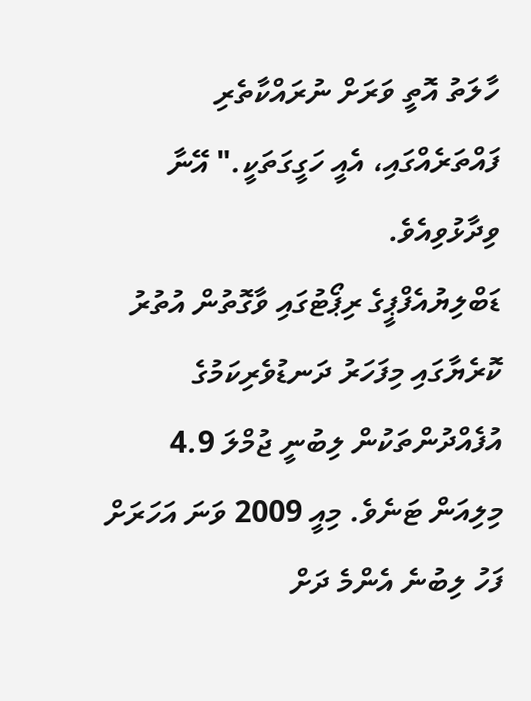ހާލަތު އޮތީ ވަރަށް ނުރައްކާތެރި ފައްތަރެއްގައި، އެއީ ހަގީގަތަކީ." އޭނާ ވިދާޅުވިއެވެ.
ޑަބްލިޔުއެފްޕީގެ ރިޕޯޓުގައި ވާގޮތުން އުތުރު ކޮރެޔާގައި މިފަހަރު ދަނޑުވެރިކަމުގެ އުފެއްދުންތަކުން ލިބުނީ ޖުމްލަ 4.9 މިލިއަން ޓަނެވެ. މިއީ 2009 ވަނަ އަހަރަށް ފަހު ލިބުނެ އެންމެ ދަށް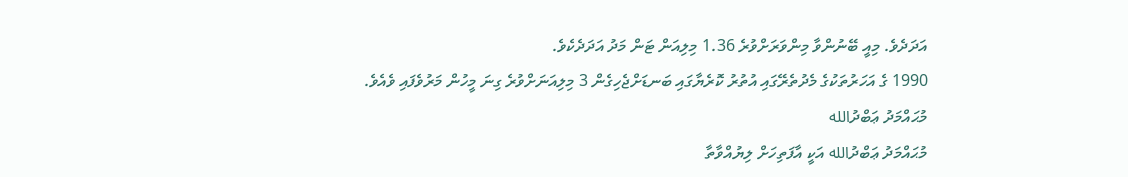އަދަދެވެ. މިއީ ބޭނުންވާ މިންވަރަށްވުރެ 1.36 މިލިއަން ޓަން މަދު އަދަދެކެވެ.
1990 ގެ އަހަރުތަކުގެ މެދުތެރޭގައި އުތުރު ކޮރެޔާގައި ބަނޑަށްޖެހިގެން 3 މިލިއަނަށްވުރެ ގިނަ މީހުން މަރުވެފައި ވެއެވެ.
މުޙައްމަދު ޢަބްދުالله
މުޙައްމަދު ޢަބްދުالله އަކީ އާފަތިހަށް ލިޔުއްވާތާ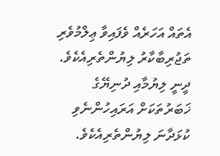އެތައް އަހަރެއް ވެފައިވާ ޢިލްމުވެރި ތަޖުރިބާކާރު ލިޔުންތެރިއެކެވެ. ދީނީ ލިޔުމާއި ދުނިޔޭގެ ޚަބަރުތަކަށް އަރައިހުންނެވި ކުޅަދާނަ ލިޔުންތެރިއެކެވެ.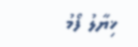ޚިޔާލު ފޯމު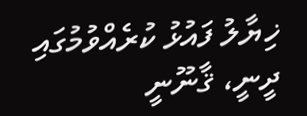ޚިޔާލު ފައުޅު ކުރެއްވުމުގައި ދީނީ، ޤާނޫނީ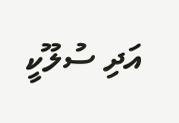އަދި ސުލޫކީ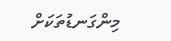މިންގަނޑުތަކަށް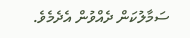ސަމާލުކަން ދެއްވުން އެދެމެވެ.